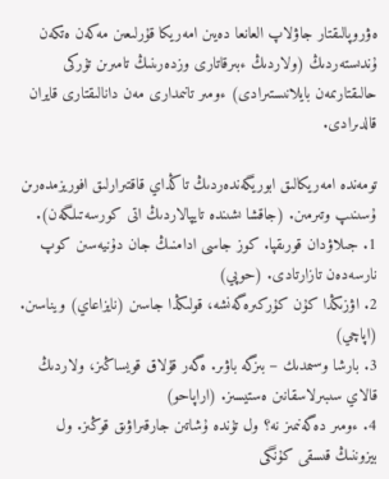ەۋروپالىقتار جاۋلاپ العانعا دەيىن امەريكا قۇرلىعىن مەكەن ەتكەن ۇندىستەردىڭ (ولاردىڭ ءبىرقاتارى وزدەرىنىڭ تامىرىن تۇركى حالىقتارىمەن بايلانىستىرادى) ءومىر تانىمدارى مەن دانالىقتارى قايران قالدىرادى.

تومەندە امەريكالىق ابوريگەندەردىڭ تاڭداي قاقتىرارلىق افوريزمدەرىن ۇسىنىپ وتىرمىن. (جاقشا ىشىندە تايپالاردىڭ اتى كورسەتىلگەن).
1. جىلاۋدان قورىقپا. كوز جاسى ادامنىڭ جان دۇنيەسىن كوپ نارسەدەن تازارتادى. (حوپي)
2. اۋزىڭدا كۇن كۇركىرەگەنشە، قولىڭدا جاسىن (نايزاعاي) ويناسىن. (اپاچي)
3. بارشا وسىمدىك – بىزگە باۋىر. ەگەر قۇلاق قويساڭىز، ولاردىڭ قالاي سىبىرلاسقانىن ەستيسىز. (اراپاحو)
4. ءومىر دەگەنىمىز نە؟ ول تۇندە ۇشاتىن جارقىراۋىق قوڭىز. ول بيزوننىڭ قىسقى كۇنگى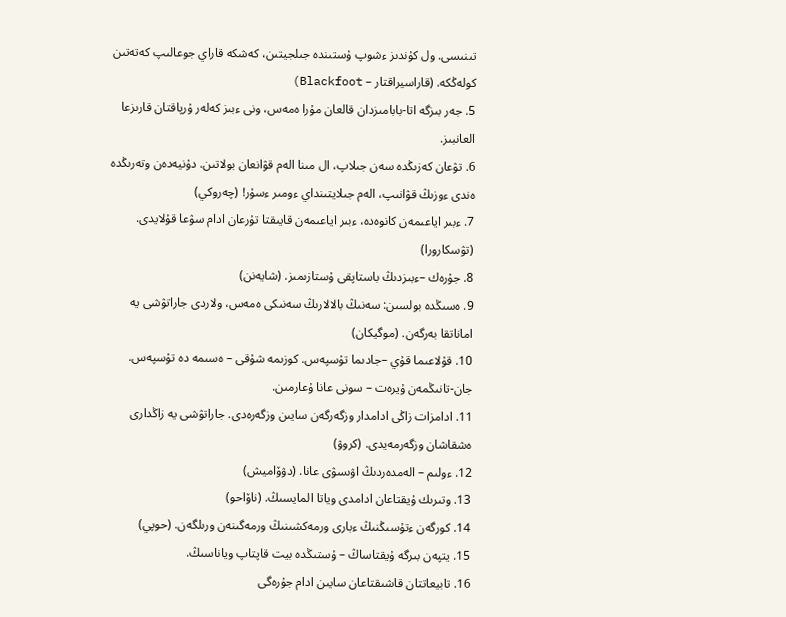تىنىسى. ول كۇندىز ءشوپ ۇستىندە جىلجيتىن، كەشكە قاراي جوعالىپ كەتەتىن كولەڭكە. (قاراسيراقتار – Blackfoot)
5. جەر بىزگە اتا-بابامىزدان قالعان مۇرا ەمەس، ونى ءبىز كەلەر ۇرپاقتان قارىزعا العانبىز.
6. تۋعان كەزىڭدە سەن جىلاپ، ال مىنا الەم قۋانعان بولاتىن. دۇنيەدەن وتەرىڭدە ەندى ءوزىڭ قۋانىپ، الەم جىلايتىنداي ءومىر ءسۇر! (چەروكي)
7. ءبىر اياعىمەن كانوەدە، ءبىر اياعىمەن قايىقتا تۇرعان ادام سۋعا قۇلايدى. (تۋسكارورا)
8. جۇرەك –ءبىزدىڭ باستاپقى ۇستازىمىز. (شايەنن)
9. ەسىڭدە بولسىن: سەنىڭ بالالارىڭ سەنىكى ەمەس، ولاردى جاراتۋشى يە اماناتقا بەرگەن. (موگيكان)
10. قۇلاعىما قۇي –جادىما تۇسپەس. كوزىمە شۇقى – ەسىمە دە تۇسپەس. جان-تانىڭمەن ۇيرەت – سونى عانا ۇعارمىن.
11. ادامزات زاڭى ادامدار وزگەرگەن سايىن وزگەرەدى. جاراتۋشى يە زاڭدارى ەشقاشان وزگەرمەيدى. (كروۋ)
12. ءولىم – الەمدەردىڭ اۋىسۋى عانا. (دۋۆاميش)
13. وتىرىك ۇيقتاعان ادامدى وياتا المايسىڭ. (ناۆاحو)
14. كورگەن ءتۇسىڭنىڭ ءبارى ورمەكشىنىڭ ورمەگىنەن ورىلگەن. (حوپي)
15. يتپەن بىرگە ۇيقتاساڭ – ۇستىڭدە بيت قاپتاپ وياناسىڭ.
16. تابيعاتتان قاشىقتاعان سايىن ادام جۇرەگى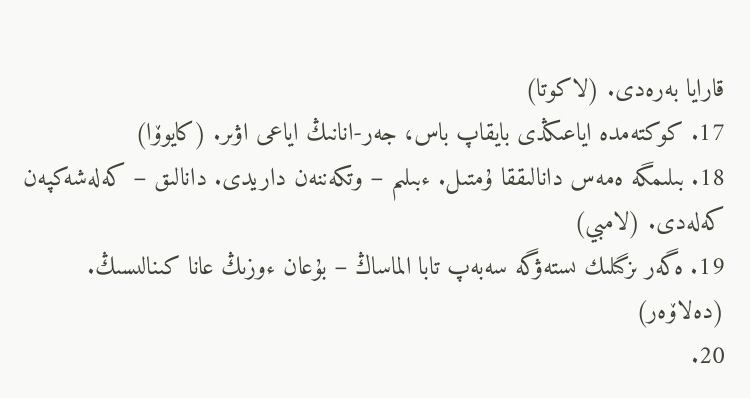قارايا بەرەدى. (لاكوتا)
17. كوكتەمدە اياعىڭدى بايقاپ باس، جەر-انانىڭ اياعى اۋىر. (كايوۆا)
18. بىلىمگە ەمەس دانالىققا ۇمتىل. ءبىلىم – وتكەننەن داريدى. دانالىق – كەلەشەكپەن كەلەدى. (لامبي)
19. ەگەر ىزگىلىك ىستەۋگە سەبەپ تابا الماساڭ – بۇعان ءوزىڭ عانا كىنالىسىڭ. (دەلاۆەر)
20.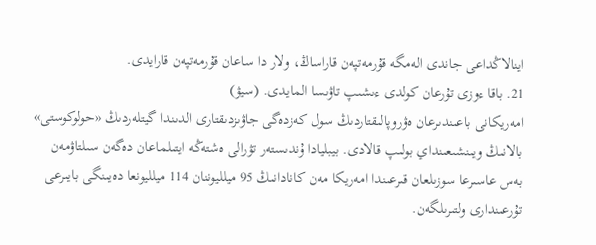اينالاڭداعى جاندى الەمگە قۇرمەتپەن قاراساڭ، ولار دا ساعان قۇرمەتپەن قارايدى.
21. باقا ءوزى تۇرعان كولدى ءىشىپ تاۋىسا المايدى. (سيۋ)
امەريكانى باعىندىرعان ەۋروپالىقتاردىڭ سول كەزدەگى جاۋىزدىقتارى الدىندا گيتلەردىڭ «حولوكوستى» بالانىڭ ويىنشىعىنداي بولىپ قالادى. بيبليادا ۇندىستەر تۋرالى ەشتەڭە ايتىلماعان دەگەن سىلتاۋمەن بەس عاسىرعا سوزىلعان قىرعىندا امەريكا مەن كانادانىڭ 95 ميلليوننان 114 ميلليونعا دەيىنگى بايىرعى تۇرعىندارى ولتىرىلگەن.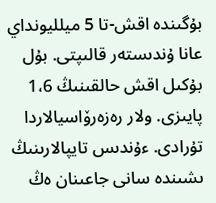بۇگىندە اقش-تا 5 ميلليونداي عانا ۇندىستەر قالىپتى. بۇل بۇكىل اقش حالقىنىڭ 1،6 پايىزى. ولار رەزەرۆاسيالاردا تۇرادى. ءۇندىس تايپالارىنىڭ ىشىندە سانى جاعىنان ەڭ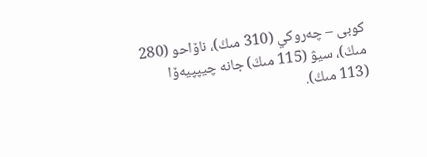كوبى – چەروكي (310 مىڭ)، ناۆاحو (280 مىڭ)، سيۋ (115 مىڭ) جانە چيپپيەۆا (113 مىڭ).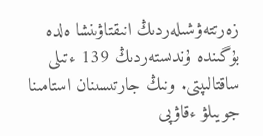زەرتتەۋشىلەردىڭ انىقتاۋىنشا ەلدە بۇگىندە ۇندىستەردىڭ 139 ءتىلى ساقتالىپتى. ونىڭ جارتىسىنان استامىنا جويىلۋ ءقاۋپى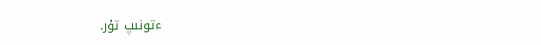ءتونىپ تۇر.